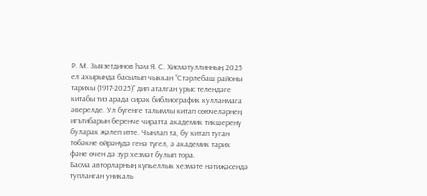Р. М. Зыязетдинов һәм Я. С. Хисмәтуллинның 2025 ел ахырында басылып чыккан “Стәрлебаш районы тарихы (1917-2025)” дип аталган урыс телендәге китабы тиз арада сирәк библиографик кулланмага әверелде. Ул бүгенге талымлы китап сөючеләрнең игътибарын беренче чиратта академик тикшеренү буларак җәлеп итте. Чынлап та, бу китап туган төбәкне өйрәнүдә генә түгел, ә академик тарих фәне өчен дә зур хезмәт булып тора.
Басма авторларның күпьеллык хезмәте нәтиҗәсендә тупланган уникаль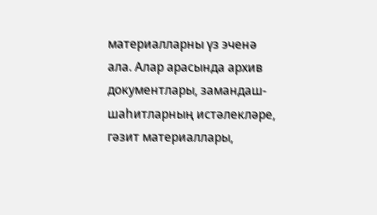материалларны үз эченә ала. Алар арасында архив документлары, замандаш-шаһитларның истәлекләре, гәзит материаллары,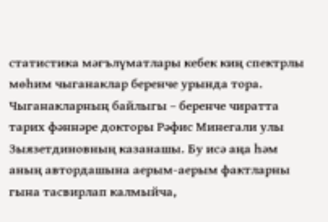статистика мәгълүматлары кебек киң спектрлы мөһим чыганаклар беренче урында тора. Чыганакларның байлыгы – беренче чиратта тарих фәннәре докторы Рәфис Минегали улы Зыязетдиновның казанашы. Бу исә аңа һәм аның автордашына аерым-аерым фактларны гына тасвирлап калмыйча,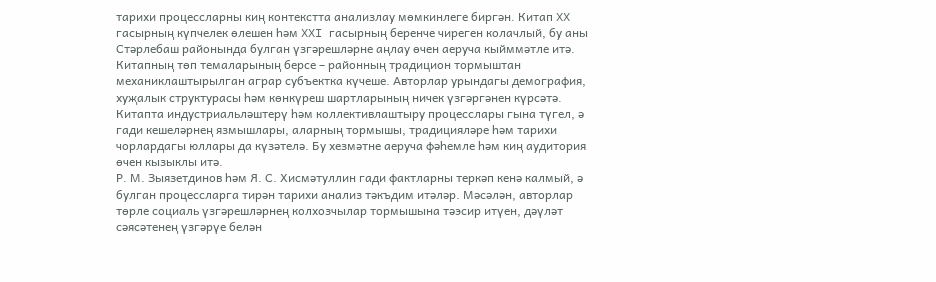тарихи процессларны киң контекстта анализлау мөмкинлеге биргән. Китап XX гасырның күпчелек өлешен һәм XXI гасырның беренче чиреген колачлый, бу аны Стәрлебаш районында булган үзгәрешләрне аңлау өчен аеруча кыйммәтле итә.
Китапның төп темаларының берсе – районның традицион тормыштан механиклаштырылган аграр субъектка күчеше. Авторлар урындагы демография, хуҗалык структурасы һәм көнкүреш шартларының ничек үзгәргәнен күрсәтә. Китапта индустриальләштерү һәм коллективлаштыру процесслары гына түгел, ә гади кешеләрнең язмышлары, аларның тормышы, традицияләре һәм тарихи чорлардагы юллары да күзәтелә. Бу хезмәтне аеруча фәһемле һәм киң аудитория өчен кызыклы итә.
Р. М. Зыязетдинов һәм Я. С. Хисмәтуллин гади фактларны теркәп кенә калмый, ә булган процессларга тирән тарихи анализ тәкъдим итәләр. Мәсәлән, авторлар төрле социаль үзгәрешләрнең колхозчылар тормышына тәэсир итүен, дәүләт сәясәтенең үзгәрүе белән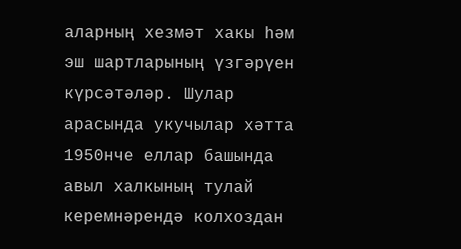аларның хезмәт хакы һәм эш шартларының үзгәрүен күрсәтәләр. Шулар арасында укучылар хәтта 1950нче еллар башында авыл халкының тулай керемнәрендә колхоздан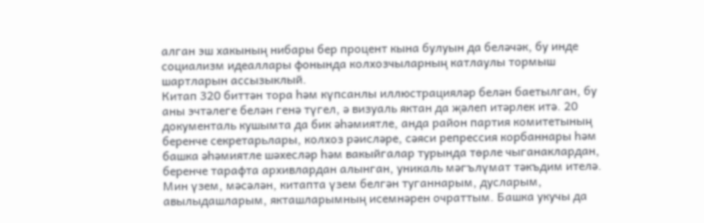алган эш хакының нибары бер процент кына булуын да беләчәк, бу инде социализм идеаллары фонында колхозчыларның катлаулы тормыш шартларын ассызыклый.
Китап 320 биттән тора һәм күпсанлы иллюстрацияләр белән баетылган, бу аны эчтәлеге белән генә түгел, ә визуаль яктан да җәлеп итәрлек итә. 20 документаль кушымта да бик әһәмиятле, анда район партия комитетының беренче секретарьлары, колхоз рәисләре, сәяси репрессия корбаннары һәм башка әһәмиятле шәхесләр һәм вакыйгалар турында төрле чыганаклардан, беренче тарафта архивлардан алынган, уникаль мәгълүмат тәкъдим ителә. Мин үзем, мәсәлән, китапта үзем белгән туганнарым, дусларым, авылыдашларым, якташларымның исемнәрен очраттым. Башка укучы да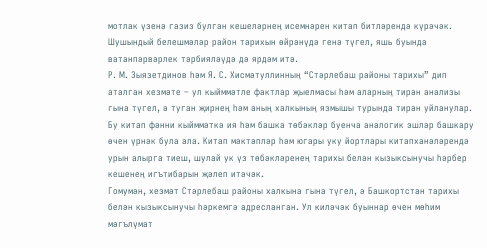мотлак үзенә газиз булган кешеләрнең исемнәрен китап битләрендә күрәчәк. Шушындый белешмәләр район тарихын өйрәнүдә генә түгел, яшь буында ватанпәрвәрлек тәрбияләүдә дә ярдәм итә.
Р. М. Зыязетдинов һәм Я. С. Хисмәтуллинның “Стәрлебаш районы тарихы” дип аталган хезмәте – ул кыйммәтле фактлар җыелмасы һәм аларның тирән анализы гына түгел, ә туган җирнең һәм аның халкының язмышы турында тирән уйланулар. Бу китап фәнни кыйммәткә ия һәм башка төбәкләр буенча аналогик эшләр башкару өчен үрнәк була ала. Китап мәктәпләр һәм югары уку йортлары китапханәләрендә урын алырга тиеш, шулай ук үз төбәкләренең тарихы белән кызыксынучы һәрбер кешенең игътибарын җәлеп итәчәк.
Гомумән, хезмәт Стәрлебаш районы халкына гына түгел, ә Башкортстан тарихы белән кызыксынучы һәркемгә адресланган. Ул киләчәк буыннар өчен мөһим мәгълүмат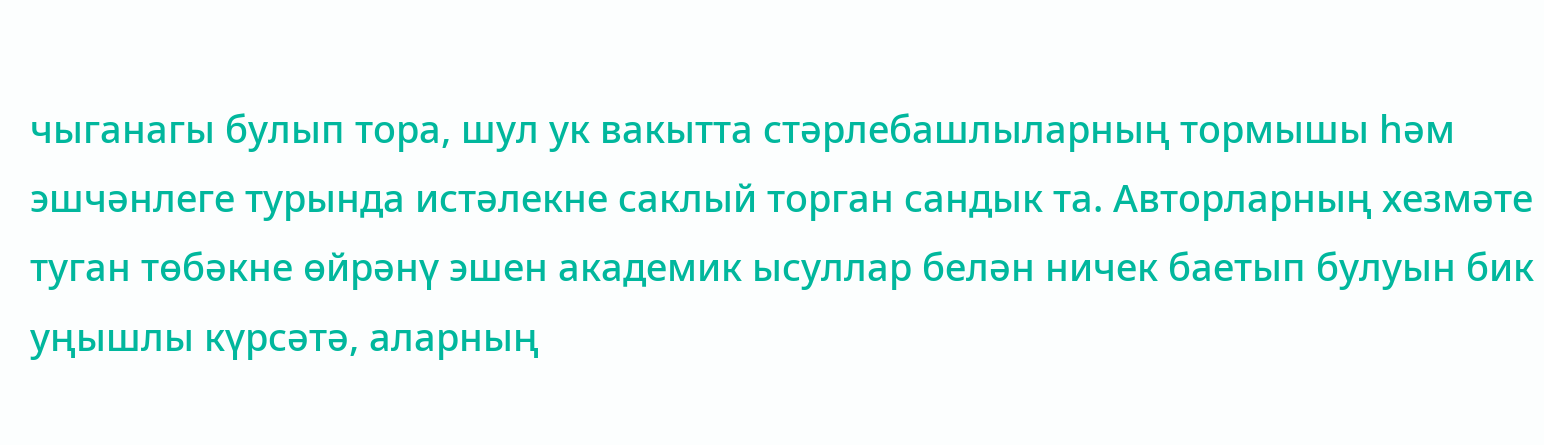чыганагы булып тора, шул ук вакытта стәрлебашлыларның тормышы һәм эшчәнлеге турында истәлекне саклый торган сандык та. Авторларның хезмәте туган төбәкне өйрәнү эшен академик ысуллар белән ничек баетып булуын бик уңышлы күрсәтә, аларның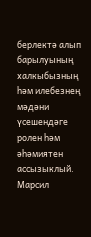берлектә алып барылуының халкыбызның һәм илебезнең мәдәни үсешендәге ролен һәм әһәмиятен ассызыклый.
Марсил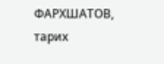ФАРХШАТОВ,
тарих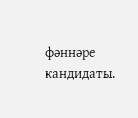фәннәре кандидаты.